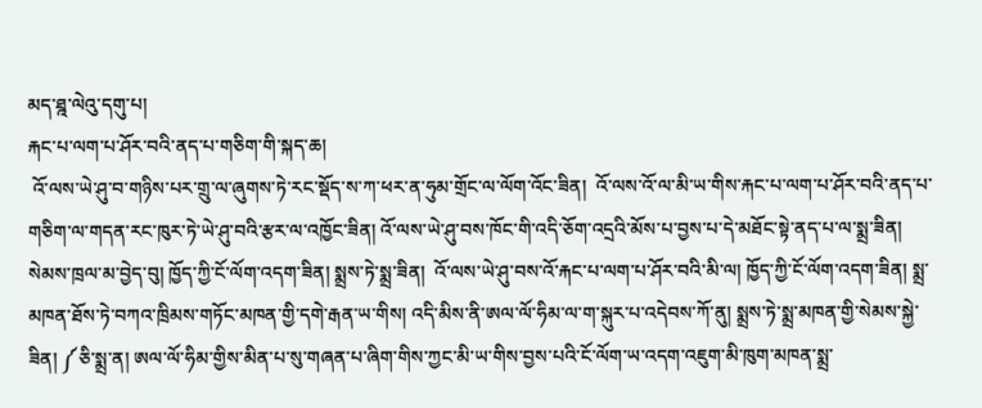མད་ཐྰ་ལེའུ་དགུ་པ།
རྐང་པ་ལག་པ་ཤོར་བའི་ནད་པ་གཅིག་གི་སྐད་ཆ།
 འོ་ལས་ཡེ་ཤུ་བ་གཉིས་པར་གྲུ་ལ་ཞུགས་ཏེ་རང་སྡོད་ས་ཀ་ཕར་ན་ཧུམ་གྲོང་ལ་ལོག་འོང་ཟིན།  འོ་ལས་འོ་ལ་མི་ཡ་གིས་རྐང་པ་ལག་པ་ཤོར་བའི་ནད་པ་གཅིག་ལ་གདན་རང་ཁུར་ཏེ་ཡེ་ཤུ་བའི་རྩར་ལ་འཁྱོང་ཟིན། འོ་ལས་ཡེ་ཤུ་བས་ཁོང་གི་འདི་ཅོག་འདྲའི་མོས་པ་བྱས་པ་དེ་མཐོང་སྟེ་ནད་པ་ལ་སྨྲ་ཟིན། སེམས་ཁྲལ་མ་བྱེད་བུ། ཁྱོད་ཀྱི་ངོ་ལོག་འདག་ཟིན། སྨྲས་ཏེ་སྨྲ་ཟིན།  འོ་ལས་ཡེ་ཤུ་བས་འོ་རྐང་པ་ལག་པ་ཤོར་བའི་མི་ལ། ཁྱོད་ཀྱི་ངོ་ལོག་འདག་ཟིན། སྨྲ་མཁན་ཐོས་ཏེ་བཀའ་ཁྲིམས་གཏོང་མཁན་གྱི་དགེ་རྒན་ཡ་གིས། འདི་མིས་ནི་ཨལ་ལོ་ཧིམ་ལ་ག་སྐུར་པ་འདེབས་ཀོ་ནུ། སྨྲས་ཏེ་སྨྲ་མཁན་གྱི་སེམས་སྐྱེ་ཟིན། ༼ཅི་སྨྲ་ན། ཨལ་ལོ་ཧིམ་གྱིས་མིན་པ་སུ་གཞན་པ་ཞིག་གིས་ཀྱང་མི་ཡ་གིས་བྱས་པའི་ངོ་ལོག་ཡ་འདག་འཇུག་མི་ཁུག་མཁན་སྨྲ་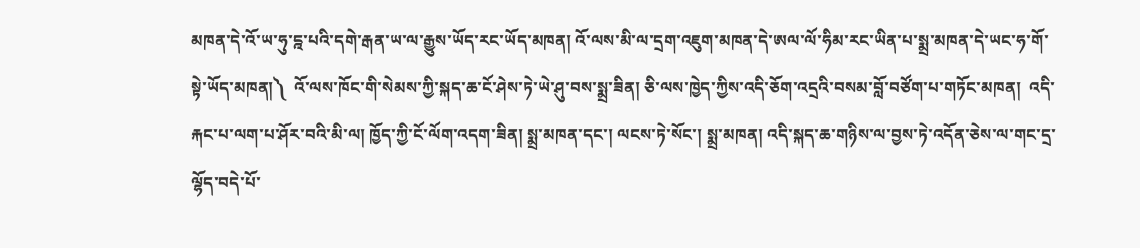མཁན་དེ་འོ་ཡ་ཧུ་དྰ་པའི་དགེ་རྒན་ཡ་ལ་རྒྱུས་ཡོད་རང་ཡོད་མཁན། འོ་ལས་མི་ལ་དྲག་འཇུག་མཁན་དེ་ཨལ་ལོ་ཧིམ་རང་ཡིན་པ་སྨྲ་མཁན་དེ་ཡང་ཧ་གོ་སྟེ་ཡོད་མཁན།༽  འོ་ལས་ཁོང་གི་སེམས་ཀྱི་སྐད་ཆ་ངོ་ཤེས་ཏེ་ཡེ་ཤུ་བས་སྨྲ་ཟིན། ཅི་ལས་ཁྱེད་ཀྱིས་འདི་ཅོག་འདྲའི་བསམ་བློ་བཙོག་པ་གཏོང་མཁན།  འདི་རྐང་པ་ལག་པ་ཤོར་བའི་མི་ལ། ཁྱོད་ཀྱི་ངོ་ལོག་འདག་ཟིན། སྨྲ་མཁན་དང་། ལངས་ཏེ་སོང་། སྨྲ་མཁན། འདི་སྐད་ཆ་གཉིས་ལ་བྱས་ཏེ་འདོན་ཅེས་ལ་གང་དྲ་ལྷོད་བདེ་པོ་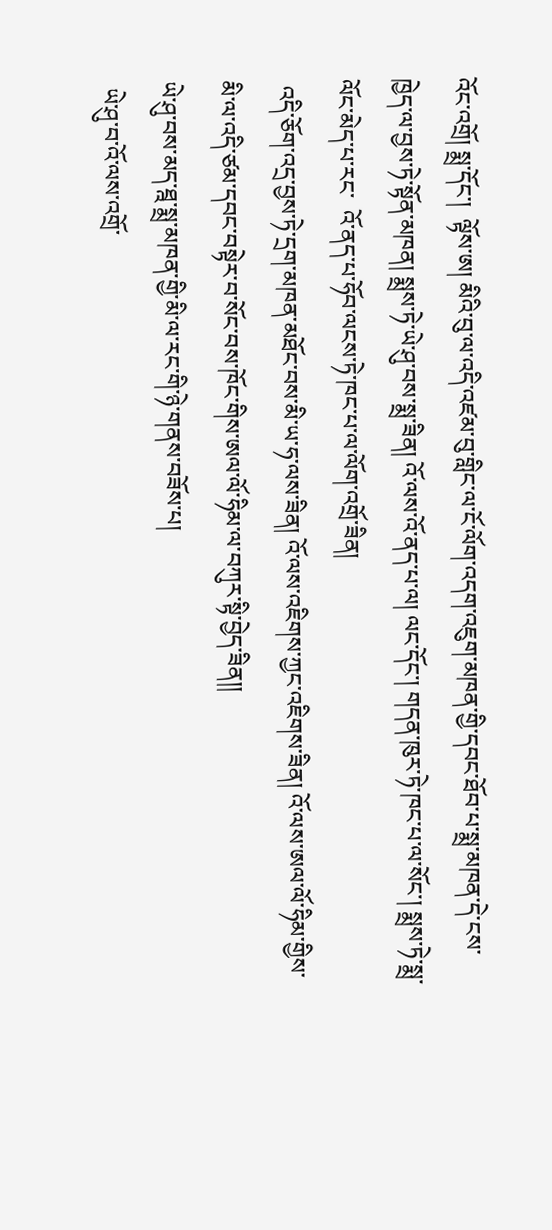འོང་འགྲོ། སྨྲ་དོང་།  ལྟོས་ཨ། མིའི་བུ་ལ་འདི་འཛམ་བུ་གླིང་ལ་ངོ་ལོག་འདག་འཇུག་མཁན་གྱི་དབང་ཐོབ་པ་སྨྲ་མཁན་དེ་ངས་ཁྱེད་ལ་བྱས་ཏེ་སྟོན་མཁན། སྨྲས་ཏེ་ཡེ་ཤུ་བས་སྨྲ་ཟིན། འོ་ལས་འོ་ནད་པ་ལ། ལང་དོང་། གདན་ཁུར་ཏེ་ཁང་པ་ལ་སོང་། སྨྲས་ཏེ་སྨྲ་ལོང་མེད་པ་རང་  འོ་ནད་པ་ཧོབ་ལངས་ཏེ་ཁང་པ་ལ་ལོག་འགྲོ་ཟིན།
 འདི་ཅོག་འདྲ་བྱས་ཏེ་དྲག་མཁན་མཐོང་བས་མི་ཡ་ཧ་ལས་ཟིན། འོ་ལས་འཇིགས་ཀྱང་འཇིགས་ཟིན། འོ་ལས་ཨལ་ལོ་ཧིམ་གྱིས་མི་ལ་འདི་ཙམ་དབང་བསྟེར་བ་སོང་བས་ཁོང་གིས་ཨལ་ལོ་ཧིམ་ལ་བཀུར་སྟི་བྱེད་ཟིན།།
ཡེ་ཤུ་བས་མད་ཐྰ་སྨྲ་མཁན་གྱི་མི་ལ་རང་གི་ཉེ་གནས་བཟོས་པ།
 ཡེ་ཤུ་བ་འོ་ལས་འགྲོ་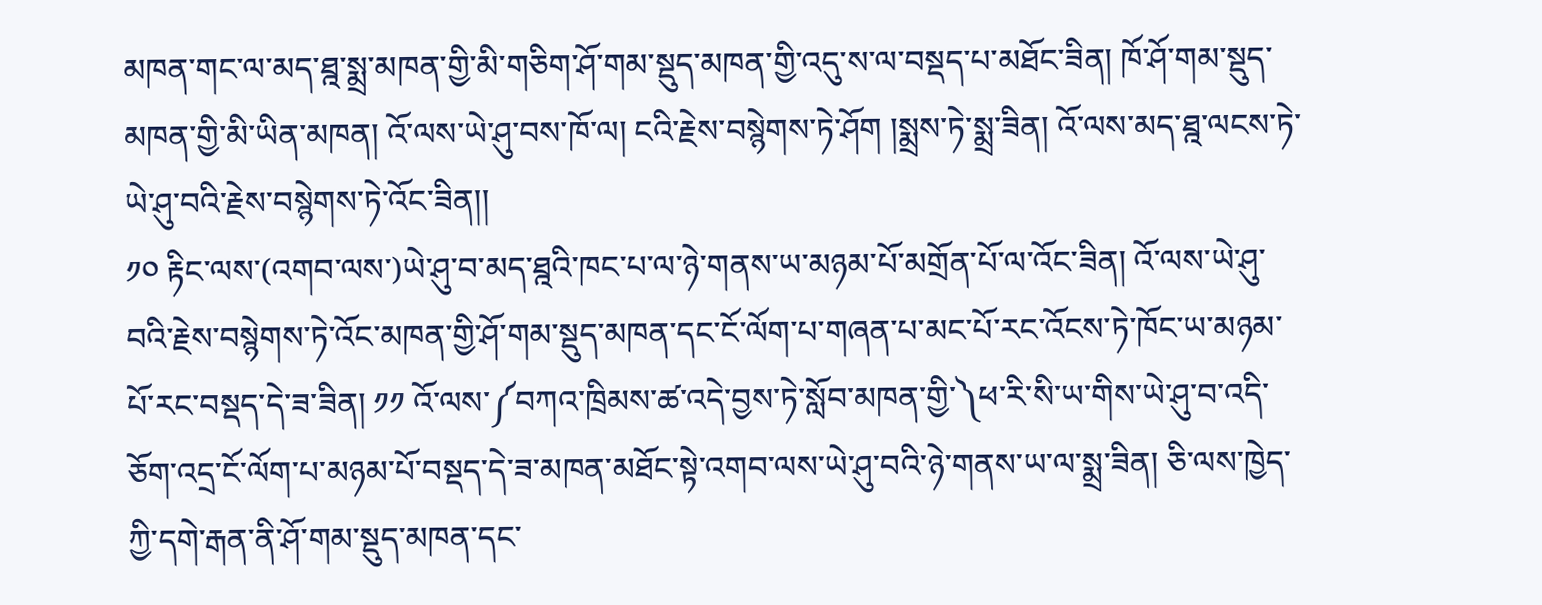མཁན་གང་ལ་མད་ཐྰ་སྨྲ་མཁན་གྱི་མི་གཅིག་ཤོ་གམ་སྡུད་མཁན་གྱི་འདུ་ས་ལ་བསྡད་པ་མཐོང་ཟིན། ཁོ་ཤོ་གམ་སྡུད་མཁན་གྱི་མི་ཡིན་མཁན། འོ་ལས་ཡེ་ཤུ་བས་ཁོ་ལ། ངའི་རྗེས་བསྙེགས་ཏེ་ཤོག །སྨྲས་ཏེ་སྨྲ་ཟིན། འོ་ལས་མད་ཐྰ་ལངས་ཏེ་ཡེ་ཤུ་བའི་རྗེས་བསྙེགས་ཏེ་འོང་ཟིན།།
༡༠ རྟིང་ལས་(འགབ་ལས་)ཡེ་ཤུ་བ་མད་ཐྰའི་ཁང་པ་ལ་ཉེ་གནས་ཡ་མཉམ་པོ་མགྲོན་པོ་ལ་འོང་ཟིན། འོ་ལས་ཡེ་ཤུ་བའི་རྗེས་བསྙེགས་ཏེ་འོང་མཁན་གྱི་ཤོ་གམ་སྡུད་མཁན་དང་ངོ་ལོག་པ་གཞན་པ་མང་པོ་རང་འོངས་ཏེ་ཁོང་ཡ་མཉམ་པོ་རང་བསྡད་དེ་ཟ་ཟིན། ༡༡ འོ་ལས་༼བཀའ་ཁྲིམས་ཚ་འདེ་བྱས་ཏེ་སློབ་མཁན་གྱི་༽ཕ་རི་སི་ཡ་གིས་ཡེ་ཤུ་བ་འདི་ཅོག་འདྲ་ངོ་ལོག་པ་མཉམ་པོ་བསྡད་དེ་ཟ་མཁན་མཐོང་སྟེ་འགབ་ལས་ཡེ་ཤུ་བའི་ཉེ་གནས་ཡ་ལ་སྨྲ་ཟིན། ཅི་ལས་ཁྱེད་ཀྱི་དགེ་རྒན་ནི་ཤོ་གམ་སྡུད་མཁན་དང་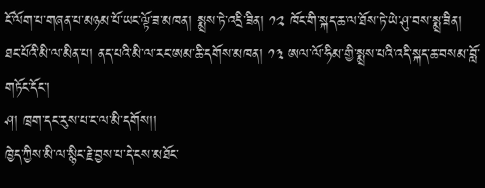ངོ་ལོག་པ་གཞན་པ་མཉམ་པོ་ཡང་ལྟོ་ཟ་མཁན། སྨྲས་ཏེ་འདྲི་ཟིན། ༡༢ ཁོང་གི་སྐད་ཆ་ལ་ཐོས་ཏེ་ཡེ་ཤུ་བས་སྨྲ་ཟིན། ཐང་པོའི་མི་ལ་མིན་པ། ནད་པའི་མི་ལ་རང་ཨམ་ཆི་དགོས་མཁན། ༡༣ ཨལ་ལོ་ཧིམ་གྱི་སྨྲས་པའི་འདི་སྐད་ཆ་བསམ་བློ་གཏོང་དོང་།
ཤ། ཁྲག་དང་རུས་པ་ང་ལ་མི་དགོས།།
ཁྱེད་ཀྱིས་མི་ལ་སྙིང་རྗེ་བྱས་པ་དེ་ངས་མཐོང་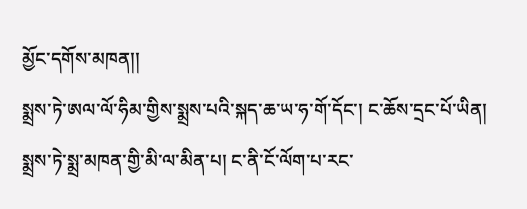མྱོང་དགོས་མཁན།།
སྨྲས་ཏེ་ཨལ་ལོ་ཧིམ་གྱིས་སྨྲས་པའི་སྐད་ཆ་ཡ་ཧ་གོ་དོང་། ང་ཆོས་དྲང་པོ་ཡིན། སྨྲས་ཏེ་སྨྲ་མཁན་གྱི་མི་ལ་མིན་པ། ང་ནི་ངོ་ལོག་པ་རང་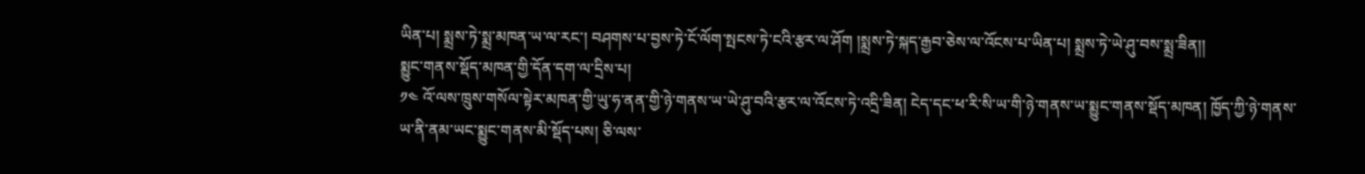ཡིན་པ། སྨྲས་ཏེ་སྨྲ་མཁན་ཡ་ལ་རང་། བཤགས་པ་བྱས་ཏེ་ངོ་ལོག་སྤངས་ཏེ་ངའི་རྩར་ལ་ཤོག །སྨྲས་ཏེ་སྐད་རྒྱབ་ཅེས་ལ་འོངས་པ་ཡིན་པ། སྨྲས་ཏེ་ཡེ་ཤུ་བས་སྨྲ་ཟིན།།
སྨྱུང་གནས་སྡོད་མཁན་གྱི་དོན་དག་ལ་དྲིས་པ།
༡༤ འོ་ལས་ཁྲུས་གསོལ་སྟེར་མཁན་གྱི་ཡུ་ཧ་ནན་གྱི་ཉེ་གནས་ཡ་ཡེ་ཤུ་བའི་རྩར་ལ་འོངས་ཏེ་འདྲི་ཟིན། ངེད་དང་ཕ་རི་སི་ཡ་གི་ཉེ་གནས་ཡ་སྨྱུང་གནས་སྡོད་མཁན། ཁྱོད་ཀྱི་ཉེ་གནས་ཡ་ནི་ནམ་ཡང་སྨྱུང་གནས་མི་སྡོད་པས། ཅི་ལས་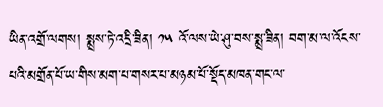ཡིན་འགྲོ་ལགས། སྨྲས་ཏེ་འདྲི་ཟིན། ༡༥ འོ་ལས་ཡེ་ཤུ་བས་སྨྲ་ཟིན། བག་མ་ལ་འོངས་པའི་མགྲོན་པོ་ཡ་གིས་མག་པ་གསར་པ་མཉམ་པོ་སྡོད་མཁན་གང་ལ་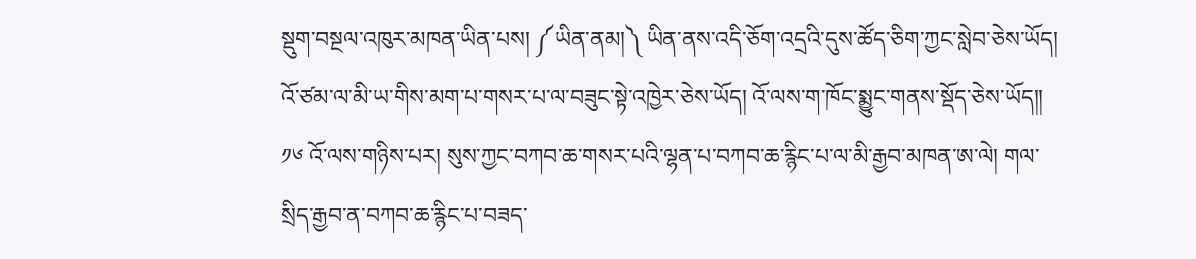སྡུག་བསྔལ་འཁུར་མཁན་ཡིན་པས། ༼ཡིན་ནམ།༽ ཡིན་ནས་འདི་ཅོག་འདྲའི་དུས་ཚོད་ཅིག་ཀྱང་སླེབ་ཅེས་ཡོད། འོ་ཙམ་ལ་མི་ཡ་གིས་མག་པ་གསར་པ་ལ་བཟུང་སྟེ་འཁྱེར་ཅེས་ཡོད། འོ་ལས་ག་ཁོང་སྨྱུང་གནས་སྡོད་ཅེས་ཡོད།།
༡༦ འོ་ལས་གཉིས་པར། སུས་ཀྱང་བཀབ་ཆ་གསར་པའི་ལྷན་པ་བཀབ་ཆ་རྙིང་པ་ལ་མི་རྒྱབ་མཁན་ཨ་ལེ། གལ་སྲིད་རྒྱབ་ན་བཀབ་ཆ་རྙིང་པ་བཟད་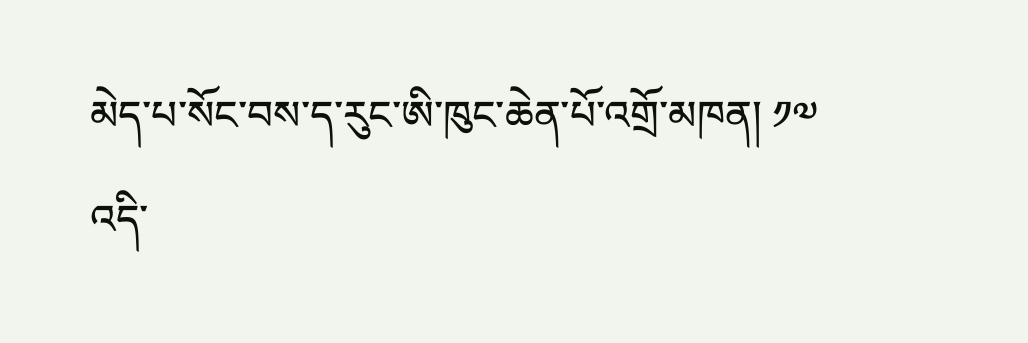མེད་པ་སོང་བས་ད་རུང་ཨི་ཁུང་ཆེན་པོ་འགྲོ་མཁན། ༡༧ འདི་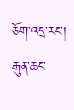ཅོག་འདྲ་རང་། རྒུན་ཆང་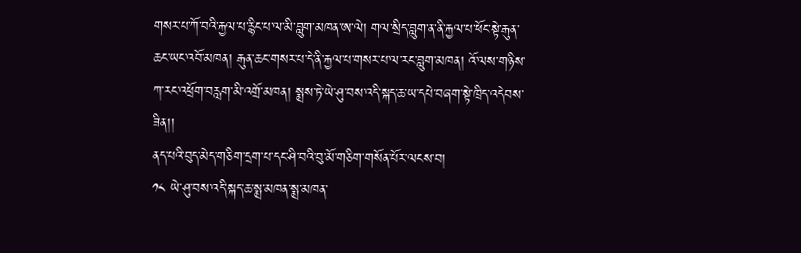གསར་པ་ཀོ་བའི་རྐྱལ་པ་རྙིང་པ་ལ་མི་བླུག་མཁན་ཨ་ལེ། གལ་སྲིད་བླུག་ན་ནི་རྐྱལ་པ་ཕོང་སྟེ་རྒུན་ཆང་ཡང་འབོ་མཁན། རྒུན་ཆང་གསར་པ་དེ་ནི་རྐྱལ་པ་གསར་པ་ལ་རང་བླུག་མཁན། འོ་ལས་གཉིས་ཀ་རང་འཕྲོག་བརླག་མི་འགྲོ་མཁན། སྨྲས་ཏེ་ཡེ་ཤུ་བས་འདི་སྐད་ཆ་ཡ་དཔེ་བཞག་སྟེ་ཁྲིད་འདེབས་ཟིན།།
ནད་པའི་བུད་མེད་གཅིག་དྲག་པ་དང་ཤི་བའི་བུ་མོ་གཅིག་གསོན་པོར་ལངས་བ།
༡༨ ཡེ་ཤུ་བས་འདི་སྐད་ཆ་སྨྲ་མཁན་སྨྲ་མཁན་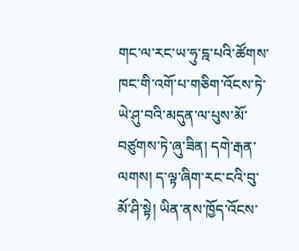གང་ལ་རང་ཡ་ཧུ་དྰ་པའི་ཚོགས་ཁང་གི་འགོ་པ་གཅིག་འོངས་ཏེ་ཡེ་ཤུ་བའི་མདུན་ལ་པུས་མོ་བཙུགས་ཏེ་ཞུ་ཟིན། དགེ་རྒན་ལགས། ད་ལྟ་ཞིག་རང་ངའི་བུ་མོ་ཤི་སྟེ། ཡིན་ནས་ཁྱོད་འོངས་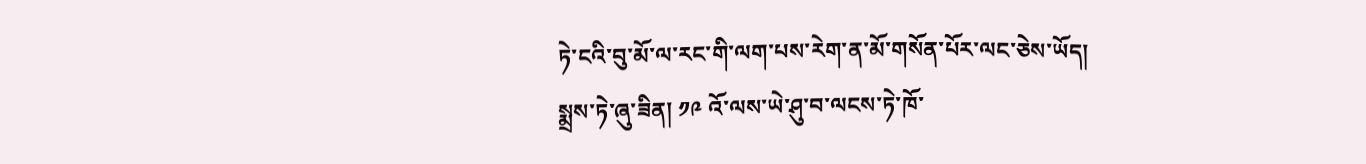ཏེ་ངའི་བུ་མོ་ལ་རང་གི་ལག་པས་རེག་ན་མོ་གསོན་པོར་ལང་ཅེས་ཡོད། སྨྲས་ཏེ་ཞུ་ཟིན། ༡༩ འོ་ལས་ཡེ་ཤུ་བ་ལངས་ཏེ་ཁོ་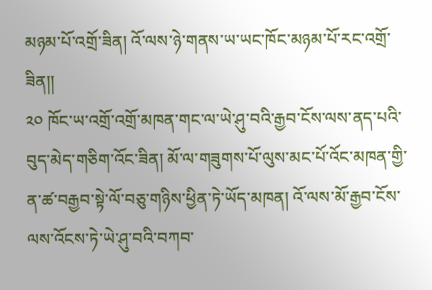མཉམ་པོ་འགྲོ་ཟིན། འོ་ལས་ཉེ་གནས་ཡ་ཡང་ཁོང་མཉམ་པོ་རང་འགྲོ་ཟིན།།
༢༠ ཁོང་ཡ་འགྲོ་འགྲོ་མཁན་གང་ལ་ཡེ་ཤུ་བའི་རྒྱབ་ངོས་ལས་ནད་པའི་བུད་མེད་གཅིག་འོང་ཟིན། མོ་ལ་གཟུགས་པོ་ལུས་མང་པོ་འོང་མཁན་གྱི་ན་ཚ་བརྒྱབ་སྟེ་ལོ་བཅུ་གཉིས་ཕྱིན་ཏེ་ཡོད་མཁན། འོ་ལས་མོ་རྒྱབ་ངོས་ལས་འོངས་ཏེ་ཡེ་ཤུ་བའི་བཀབ་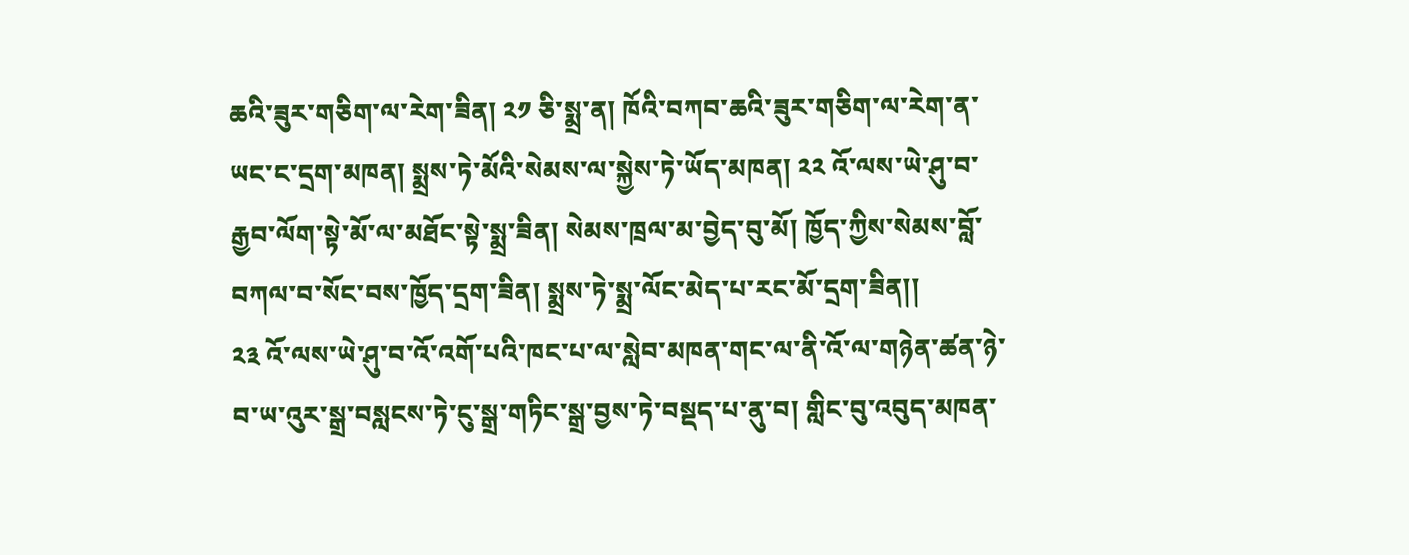ཆའི་ཟུར་གཅིག་ལ་རེག་ཟིན། ༢༡ ཅི་སྨྲ་ན། ཁོའི་བཀབ་ཆའི་ཟུར་གཅིག་ལ་རེག་ན་ཡང་ང་དྲག་མཁན། སྨྲས་ཏེ་མོའི་སེམས་ལ་སྐྱེས་ཏེ་ཡོད་མཁན། ༢༢ འོ་ལས་ཡེ་ཤུ་བ་རྒྱབ་ལོག་སྟེ་མོ་ལ་མཐོང་སྟེ་སྨྲ་ཟིན། སེམས་ཁྲལ་མ་བྱེད་བུ་མོ། ཁྱོད་ཀྱིས་སེམས་བློ་བཀལ་བ་སོང་བས་ཁྱོད་དྲག་ཟིན། སྨྲས་ཏེ་སྨྲ་ལོང་མེད་པ་རང་མོ་དྲག་ཟིན།།
༢༣ འོ་ལས་ཡེ་ཤུ་བ་འོ་འགོ་པའི་ཁང་པ་ལ་སླེབ་མཁན་གང་ལ་ནི་འོ་ལ་གཉེན་ཚན་ཉེ་བ་ཡ་འུར་སྒྲ་བསླངས་ཏེ་ངུ་སྒྲ་གཏིང་སྒྲ་བྱས་ཏེ་བསྡད་པ་ནུ་བ། གླིང་བུ་འབུད་མཁན་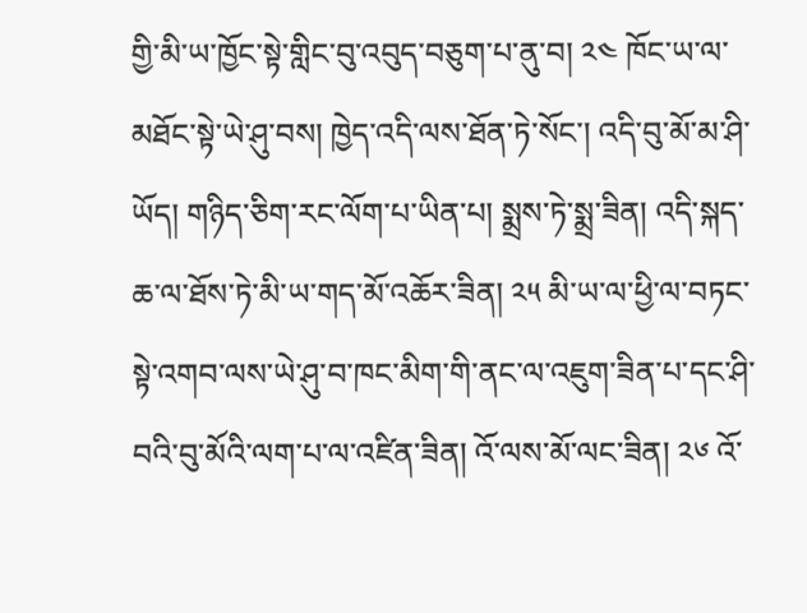གྱི་མི་ཡ་ཁྱོང་སྟེ་གླིང་བུ་འབུད་བཅུག་པ་ནུ་བ། ༢༤ ཁོང་ཡ་ལ་མཐོང་སྟེ་ཡེ་ཤུ་བས། ཁྱེད་འདི་ལས་ཐོན་ཏེ་སོང་། འདི་བུ་མོ་མ་ཤི་ཡོད། གཉིད་ཅིག་རང་ལོག་པ་ཡིན་པ། སྨྲས་ཏེ་སྨྲ་ཟིན། འདི་སྐད་ཆ་ལ་ཐོས་ཏེ་མི་ཡ་གད་མོ་འཆོར་ཟིན། ༢༥ མི་ཡ་ལ་ཕྱི་ལ་བཏང་སྟེ་འགབ་ལས་ཡེ་ཤུ་བ་ཁང་མིག་གི་ནང་ལ་འཇུག་ཟིན་པ་དང་ཤི་བའི་བུ་མོའི་ལག་པ་ལ་འཛིན་ཟིན། འོ་ལས་མོ་ལང་ཟིན། ༢༦ འོ་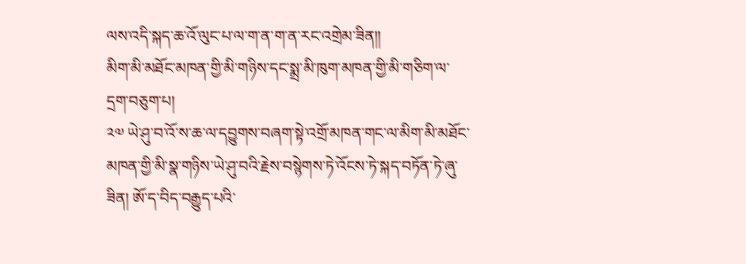ལས་འདི་སྐད་ཆ་འོ་ལུང་པ་ལ་ག་ན་ག་ན་རང་འགྲེམ་ཟིན།།
མིག་མི་མཐོང་མཁན་གྱི་མི་གཉིས་དང་སྨྲ་མི་ཁུག་མཁན་གྱི་མི་གཅིག་ལ་དྲག་བཅུག་པ།
༢༧ ཡེ་ཤུ་བ་འོ་ས་ཆ་ལ་དབྱུགས་བཞག་སྟེ་འགྲོ་མཁན་གང་ལ་མིག་མི་མཐོང་མཁན་གྱི་མི་སྣ་གཉིས་ཡེ་ཤུ་བའི་རྗེས་བསྙེགས་ཏེ་འོངས་ཏེ་སྐད་བཏོན་ཏེ་ཞུ་ཟིན། ཨོ་ད་བིད་བརྒྱུད་པའི་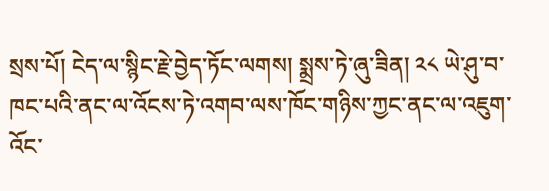སྲས་པོ། ངེད་ལ་སྙིང་རྗེ་བྱེད་ཏོང་ལགས། སྨྲས་ཏེ་ཞུ་ཟིན། ༢༨ ཡེ་ཤུ་བ་ཁང་པའི་ནང་ལ་འོངས་ཏེ་འགབ་ལས་ཁོང་གཉིས་ཀྱང་ནང་ལ་འཇུག་འོང་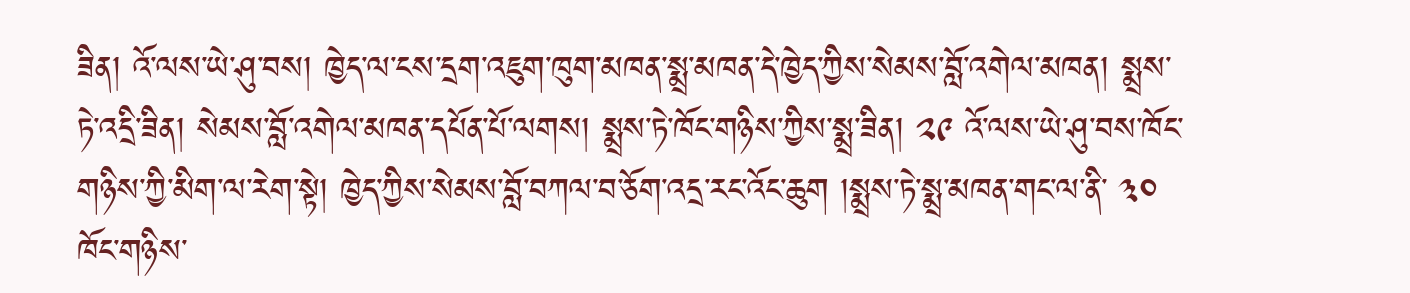ཟིན། འོ་ལས་ཡེ་ཤུ་བས། ཁྱེད་ལ་ངས་དྲག་འཇུག་ཁུག་མཁན་སྨྲ་མཁན་དེ་ཁྱེད་ཀྱིས་སེམས་བློ་འགེལ་མཁན། སྨྲས་ཏེ་འདྲི་ཟིན། སེམས་བློ་འགེལ་མཁན་དཔོན་པོ་ལགས། སྨྲས་ཏེ་ཁོང་གཉིས་ཀྱིས་སྨྲ་ཟིན། ༢༩ འོ་ལས་ཡེ་ཤུ་བས་ཁོང་གཉིས་ཀྱི་མིག་ལ་རེག་སྟེ། ཁྱེད་ཀྱིས་སེམས་བློ་བཀལ་བ་ཅོག་འདྲ་རང་འོང་ཆུག །སྨྲས་ཏེ་སྨྲ་མཁན་གང་ལ་ནི་ ༣༠ ཁོང་གཉིས་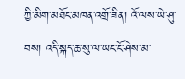ཀྱི་མིག་མཐོང་མཁན་འགྲོ་ཟིན། འོ་ལས་ཡེ་ཤུ་བས། འདི་སྐད་ཆ་སུ་ལ་ཡང་ངོ་ཤེས་མ་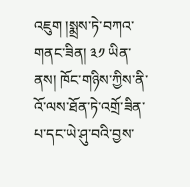འཇུག །སྨྲས་ཏེ་བཀའ་གནང་ཟིན། ༣༡ ཡིན་ནས། ཁོང་གཉིས་ཀྱིས་ནི་འོ་ལས་ཐོན་ཏེ་འགྲོ་ཟིན་པ་དང་ཡེ་ཤུ་བའི་བྱས་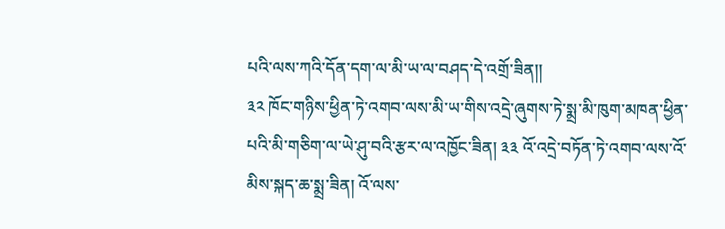པའི་ལས་ཀའི་དོན་དག་ལ་མི་ཡ་ལ་བཤད་དེ་འགྲོ་ཟིན།།
༣༢ ཁོང་གཉིས་ཕྱིན་ཏེ་འགབ་ལས་མི་ཡ་གིས་འདྲེ་ཞུགས་ཏེ་སྨྲ་མི་ཁུག་མཁན་ཕྱིན་པའི་མི་གཅིག་ལ་ཡེ་ཤུ་བའི་རྩར་ལ་འཁྱོང་ཟིན། ༣༣ འོ་འདྲེ་བཏོན་ཏེ་འགབ་ལས་འོ་མིས་སྐད་ཆ་སྨྲ་ཟིན། འོ་ལས་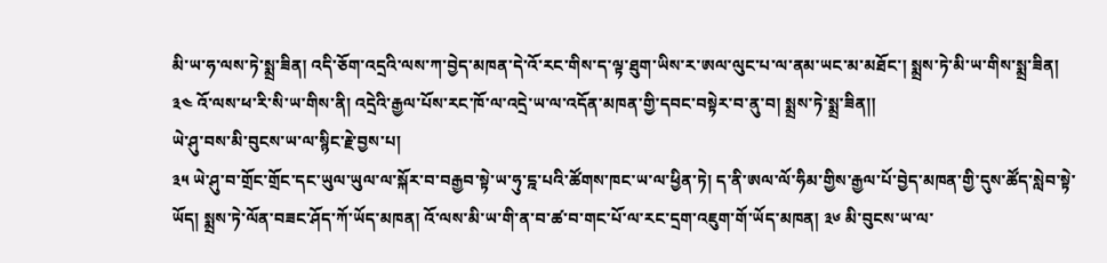མི་ཡ་ཧ་ལས་ཏེ་སྨྲ་ཟིན། འདི་ཅོག་འདྲའི་ལས་ཀ་བྱེད་མཁན་དེ་འོ་རང་གིས་ད་ལྟ་ཐུག་ཡིས་ར་ཨལ་ལུང་པ་ལ་ནམ་ཡང་མ་མཐོང་། སྨྲས་ཏེ་མི་ཡ་གིས་སྨྲ་ཟིན། ༣༤ འོ་ལས་ཕ་རི་སི་ཡ་གིས་ནི། འདྲེའི་རྒྱལ་པོས་རང་ཁོ་ལ་འདྲེ་ཡ་ལ་འདོན་མཁན་གྱི་དབང་བསྟེར་བ་ནུ་བ། སྨྲས་ཏེ་སྨྲ་ཟིན།།
ཡེ་ཤུ་བས་མི་བུངས་ཡ་ལ་སྙིང་རྗེ་བྱས་པ།
༣༥ ཡེ་ཤུ་བ་གྲོང་གྲོང་དང་ཡུལ་ཡུལ་ལ་སྐོར་བ་བརྒྱབ་སྟེ་ཡ་ཧུ་དྰ་པའི་ཚོགས་ཁང་ཡ་ལ་ཕྱིན་ཏེ། ད་ནི་ཨལ་ལོ་ཧིམ་གྱིས་རྒྱལ་པོ་བྱེད་མཁན་གྱི་དུས་ཚོད་སླེབ་སྟེ་ཡོད། སྨྲས་ཏེ་ལོན་བཟང་ཤོད་ཀོ་ཡོད་མཁན། འོ་ལས་མི་ཡ་གི་ན་བ་ཚ་བ་གང་པོ་ལ་རང་དྲག་འཇུག་གོ་ཡོད་མཁན། ༣༦ མི་བུངས་ཡ་ལ་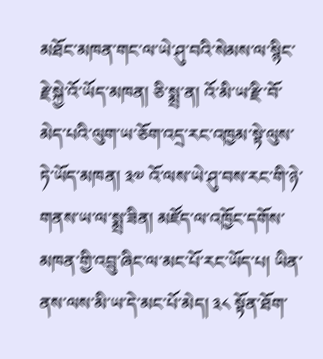མཐོང་མཁན་གང་ལ་ཡེ་ཤུ་བའི་སེམས་ལ་སྙིང་རྗེ་སྐྱེ་འོ་ཡོད་མཁན། ཅི་སྨྲ་ན། འོ་མི་ཡ་རྫི་བོ་མེད་པའི་ལུག་ཡ་ཅོག་འདྲ་རང་འཁྱམ་སྟེ་ལུས་ཏེ་ཡོད་མཁན། ༣༧ འོ་ལས་ཡེ་ཤུ་བས་རང་གི་ཉེ་གནས་ཡ་ལ་སྨྲ་ཟིན། མཛོད་ལ་འཁྱོང་དགོས་མཁན་གྱི་འབྲུ་ཞིང་ལ་མང་པོ་རང་ཡོད་པ། ཡིན་ནས་ལས་མི་ཡ་དེ་མང་པོ་མེད། ༣༨ སྟོན་ཐོག་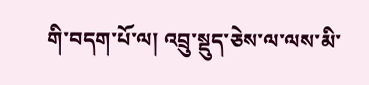གི་བདག་པོ་ལ། འབྲུ་སྡུད་ཅེས་ལ་ལས་མི་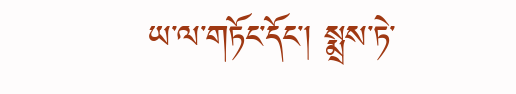ཡ་ལ་གཏོང་དོང་། སྨྲས་ཏེ་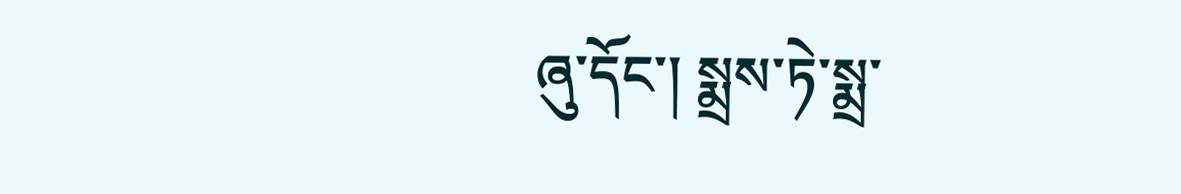ཞུ་དོང་། སྨྲས་ཏེ་སྨྲ་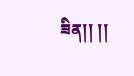ཟིན།། །།